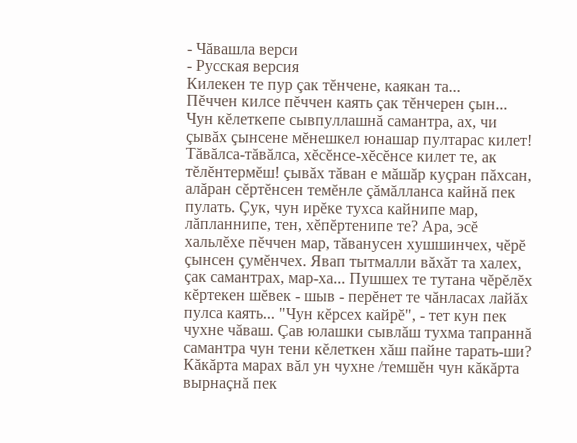- Чăвашла верси
- Русская версия
Килекен те пур çак тĕнчене, каякан та...
Пĕччен килсе пĕччен каять çак тĕнчерен çын... Чун кĕлеткепе сывпуллашнă самантра, ах, чи çывăх çынсене мĕнешкел юнашар пултарас килет! Тăвăлса-тăвăлса, хĕсĕнсе-хĕсĕнсе килет те, ак тĕлĕнтермĕш! çывăх тăван е мăшăр куçран пăхсан, алăран сĕртĕнсен темĕнле çăмăлланса кайнă пек пулать. Çук, чун ирĕке тухса кайнипе мар, лăпланнипе, тен, хĕпĕртенипе те? Ара, эсĕ хальлĕхе пĕччен мар, тăванусен хушшинчех, чĕрĕ çынсен çумĕнчех. Явап тытмалли вăхăт та халех, çак самантрах, мар-ха... Пушшех те тутана чĕрĕлĕх кĕртекен шĕвек - шыв - перĕнет те чăнласах лайăх пулса каять... "Чун кĕрсех кайрĕ", - тет кун пек чухне чăваш. Çав юлашки сывлăш тухма тапраннă самантра чун тени кĕлеткен хăш пайне тарать-ши? Кăкăрта марах вăл ун чухне /темшĕн чун кăкăрта вырнаçнă пек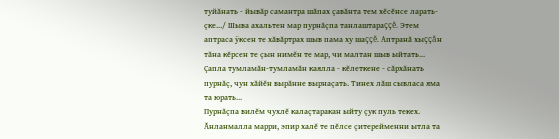туйăнать - йывăр самантра шăпах çавăнта тем хĕсĕнсе ларать-çке.../ Шыва ахальтен мар пурнăçпа танлаштараççĕ. Этем аптраса ÿксен те хăвăртрах шыв пама ху шаççĕ. Аптранă хыççăн тăна кĕрсен те çын нимĕн те мар, чи малтан шыв ыйтать... Çапла тумламăн-тумламăн каялла - кĕлеткене - сăрхăнать пурнăç, чун хăйĕн вырăнне вырнаçать. Тинех лăш сывласа яма та юрать...
Пурнăçпа вилĕм чухлĕ калаçтаракан ыйту çук пуль текех. Ăнланмалла марри, эпир халĕ те пĕлсе çитерейменни ытла та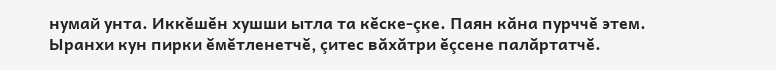нумай унта. Иккĕшĕн хушши ытла та кĕске-çке. Паян кăна пурччĕ этем. Ыранхи кун пирки ĕмĕтленетчĕ, çитес вăхăтри ĕçсене палăртатчĕ.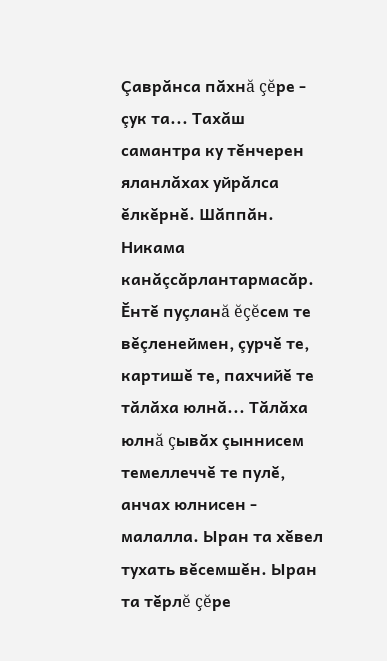Çаврăнса пăхнă çĕре - çук та... Тахăш самантра ку тĕнчерен яланлăхах уйрăлса ĕлкĕрнĕ. Шăппăн. Никама канăçсăрлантармасăр. Ĕнтĕ пуçланă ĕçĕсем те вĕçленеймен, çурчĕ те, картишĕ те, пахчийĕ те тăлăха юлнă... Тăлăха юлнă çывăх çыннисем темеллеччĕ те пулĕ, анчах юлнисен - малалла. Ыран та хĕвел тухать вĕсемшĕн. Ыран та тĕрлĕ çĕре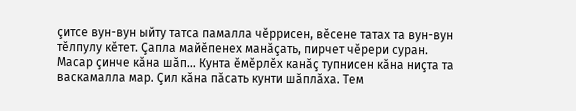çитсе вун-вун ыйту татса памалла чĕррисен, вĕсене татах та вун-вун тĕлпулу кĕтет. Çапла майĕпенех манăçать, пирчет чĕрери суран.
Масар çинче кăна шăп... Кунта ĕмĕрлĕх канăç тупнисен кăна ниçта та васкамалла мар. Çил кăна пăсать кунти шăплăха. Тем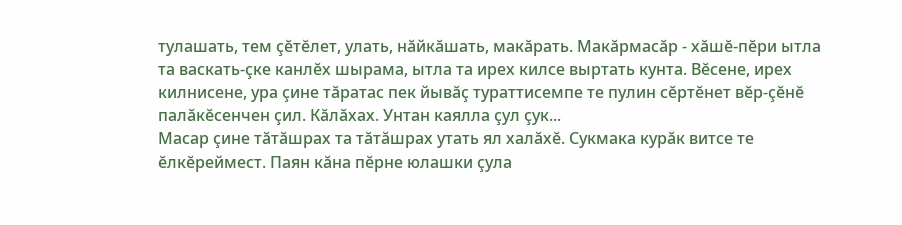тулашать, тем çĕтĕлет, улать, нăйкăшать, макăрать. Макăрмасăр - хăшĕ-пĕри ытла та васкать-çке канлĕх шырама, ытла та ирех килсе выртать кунта. Вĕсене, ирех килнисене, ура çине тăратас пек йывăç тураттисемпе те пулин сĕртĕнет вĕр-çĕнĕ палăкĕсенчен çил. Кăлăхах. Унтан каялла çул çук...
Масар çине тăтăшрах та тăтăшрах утать ял халăхĕ. Сукмака курăк витсе те ĕлкĕреймест. Паян кăна пĕрне юлашки çула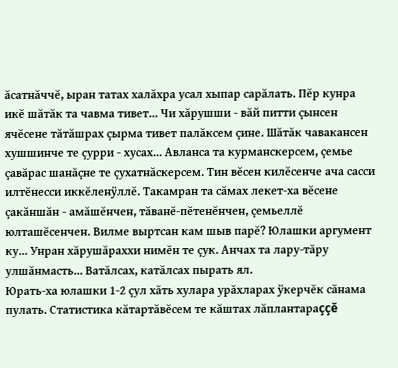ăсатнăччĕ, ыран татах халăхра усал хыпар сарăлать. Пĕр кунра икĕ шăтăк та чавма тивет... Чи хăрушши - вăй питти çынсен ячĕсене тăтăшрах çырма тивет палăксем çине. Шăтăк чавакансен хушшинче те çурри - хусах... Авланса та курманскерсем, çемье çавăрас шанăçне те çухатнăскерсем. Тин вĕсен килĕсенче ача сасси илтĕнесси иккĕленÿллĕ. Такамран та сăмах лекет-ха вĕсене çакăншăн - амăшĕнчен, тăванĕ-пĕтенĕнчен, çемьеллĕ юлташĕсенчен. Вилме выртсан кам шыв парĕ? Юлашки аргумент ку... Унран хăрушăраххи нимĕн те çук. Анчах та лару-тăру улшăнмасть... Ватăлсах, катăлсах пырать ял.
Юрать-ха юлашки 1-2 çул хăть хулара урăхларах ÿкерчĕк сăнама пулать. Статистика кăтартăвĕсем те кăштах лăплантараççĕ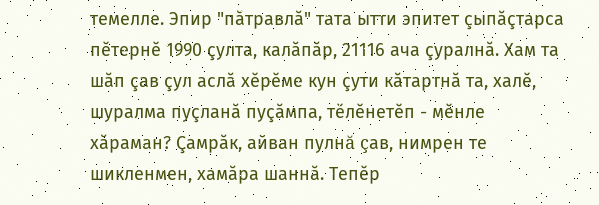темелле. Эпир "пăтравлă" тата ытти эпитет çыпăçтарса пĕтернĕ 1990 çулта, калăпăр, 21116 ача çуралнă. Хам та шăп çав çул аслă хĕрĕме кун çути кăтартнă та, халĕ, шуралма пуçланă пуçăмпа, тĕлĕнетĕп - мĕнле хăраман? Çамрăк, айван пулнă çав, нимрен те шикленмен, хамăра шаннă. Тепĕр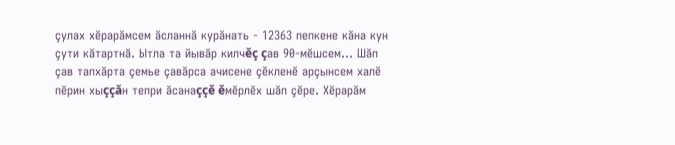çулах хĕрарăмсем ăсланнă курăнать - 12363 пепкене кăна кун çути кăтартнă. Ытла та йывăр килчĕç çав 90-мĕшсем... Шăп çав тапхăрта çемье çавăрса ачисене çĕкленĕ арçынсем халĕ пĕрин хыççăн тепри ăсанаççĕ ĕмĕрлĕх шăп çĕре. Хĕрарăм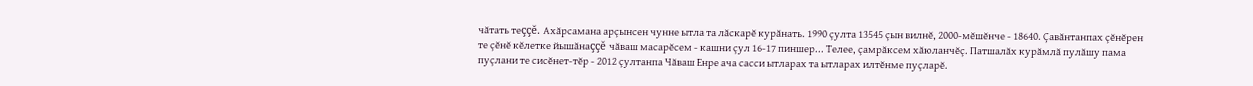чăтать теççĕ. Ахăрсамана арçынсен чунне ытла та лăскарĕ курăнать. 1990 çулта 13545 çын вилнĕ, 2000-мĕшĕнче - 18640. Çавăнтанпах çĕнĕрен те çĕнĕ кĕлетке йышăнаççĕ чăваш масарĕсем - кашни çул 16-17 пиншер... Телее, çамрăксем хăюланчĕç. Патшалăх курăмлă пулăшу пама пуçлани те сисĕнет-тĕр - 2012 çултанпа Чăваш Енре ача сасси ытларах та ытларах илтĕнме пуçларĕ.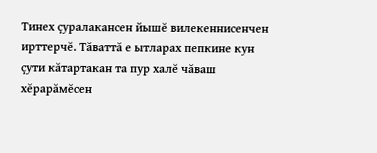Тинех çуралакансен йышĕ вилекеннисенчен ирттерчĕ. Тăваттă е ытларах пепкине кун çути кăтартакан та пур халĕ чăваш хĕрарăмĕсен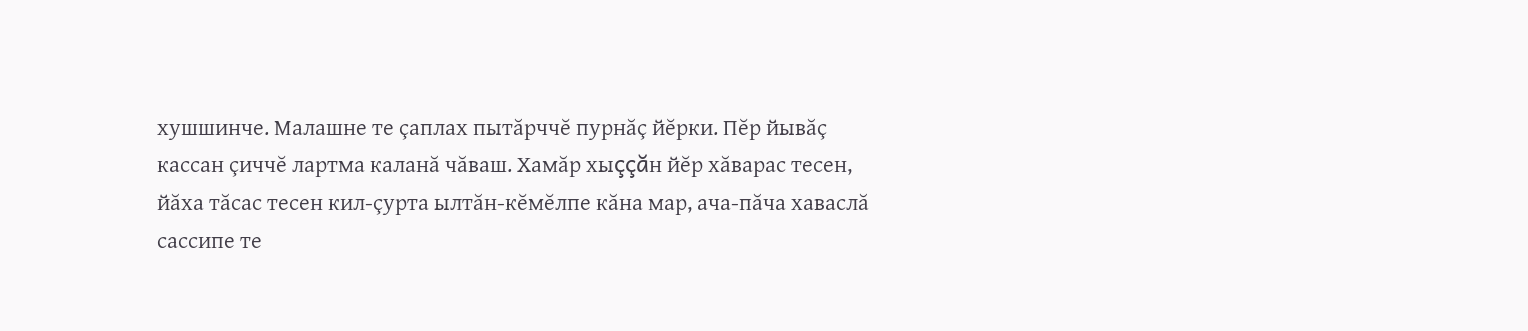хушшинче. Малашне те çаплах пытăрччĕ пурнăç йĕрки. Пĕр йывăç кассан çиччĕ лартма каланă чăваш. Хамăр хыççăн йĕр хăварас тесен, йăха тăсас тесен кил-çурта ылтăн-кĕмĕлпе кăна мар, ача-пăча хаваслă сассипе те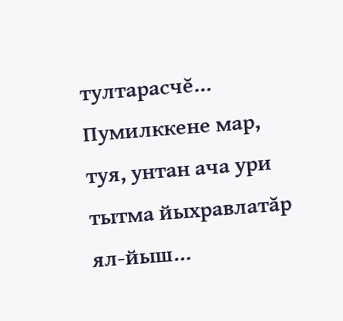тултарасчĕ... Пумилккене мар, туя, унтан ача ури тытма йыхравлатăр ял-йыш...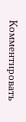Комментировать